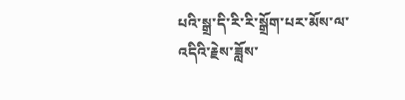པའི་སྒྲ་དི་རི་རི་སྒྲོག་པར་མོས་ལ་འདིའི་རྗེས་ཟློས་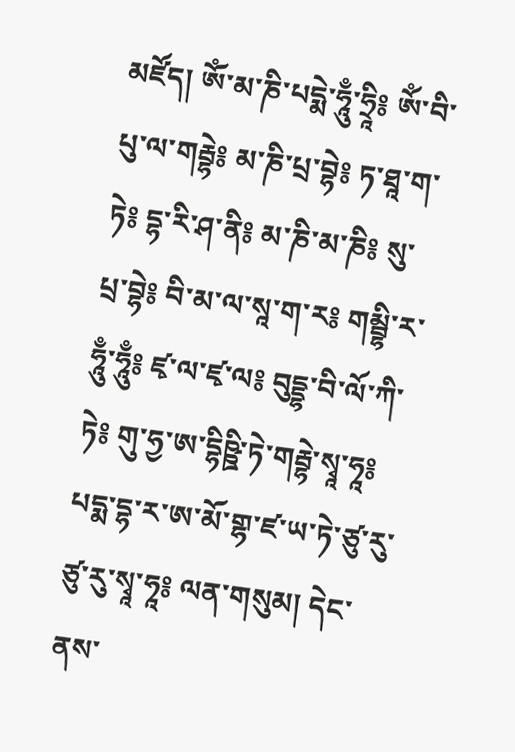མཛོད། ཨོཾ་མ་ཎི་པདྨེ་ཧཱུྃ་ཧྲཱི༔ ཨོཾ་བི་པུ་ལ་གརྦྷེ༔ མ་ཎི་པྲ་བྷེ༔ ཏ་ཐཱ་ག་ཏེ༔ དྷ་རི་ཤ་ནི༔ མ་ཎི་མ་ཎི༔ སུ་པྲ་བྷེ༔ བི་མ་ལ་སཱ་ག་ར༔ གམྦྷི་ར་ཧཱུྃ་ཧཱུྃ༔ ཛྭ་ལ་ཛྭ་ལ༔ བུདྡྷ་བི་ལོ་ཀི་ཏེ༔ གུ་ཧྱ་ཨ་དྷིཥྛི་ཏེ་གརྦྷེ་སྭཱ་ཧཱ༔ པདྨ་དྷ་ར་ཨ་མོ་གྷ་ཛ་ཡ་ཏེ་ཙུ་རུ་ཙུ་རུ་སྭཱ་ཧཱ༔ ལན་གསུམ། དེང་ནས་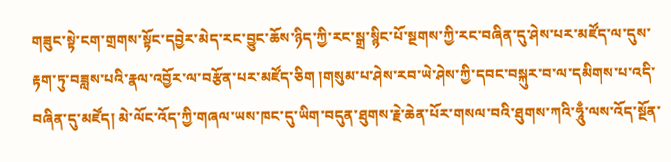གཟུང་སྟེ་ངག་གྲགས་སྟོང་དབྱེར་མེད་རང་བྱུང་ཆོས་ཉིད་ཀྱི་རང་སྒྲ་སྙིང་པོ་སྔགས་ཀྱི་རང་བཞིན་དུ་ཤེས་པར་མཛོད་ལ་དུས་རྟག་ཏུ་བཟླས་པའི་རྣལ་འབྱོར་ལ་བརྩོན་པར་མཛོད་ཅིག །གསུམ་པ་ཤེས་རབ་ཡེ་ཤེས་ཀྱི་དབང་བསྐུར་བ་ལ་དམིགས་པ་འདི་བཞིན་དུ་མཛོད། མེ་ལོང་འོད་ཀྱི་གཞལ་ཡས་ཁང་དུ་ཡིག་བདུན་ཐུགས་རྗེ་ཆེན་པོར་གསལ་བའི་ཐུགས་ཀའི་ཧཱུྃ་ལས་འོད་སྔོན་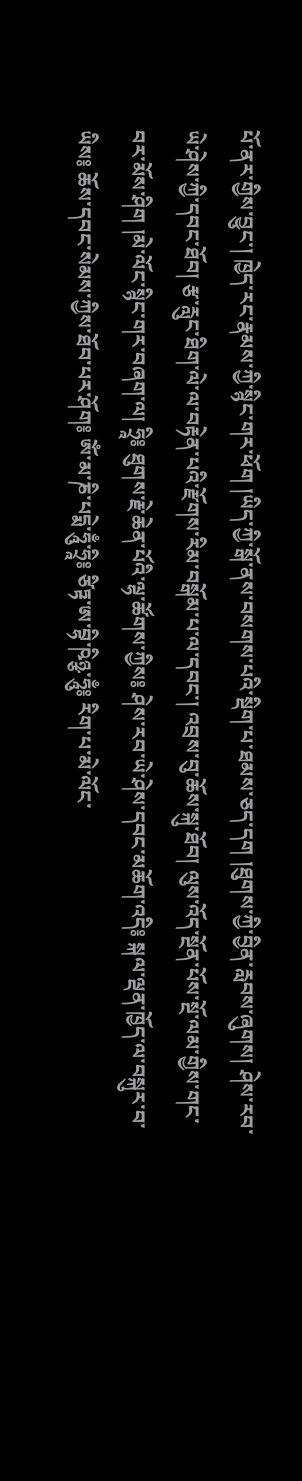པོ་ནར་གྱིས་བྱུང་། ཁྱེད་རང་རྣམས་ཀྱི་སྙིང་གར་ཕོག །ཡིད་ཀྱི་སྒོ་ནས་བསགས་པའི་སྡིག་པ་ཐམས་ཅད་དག །ཐུགས་ཀྱི་བྱིན་རླབས་ཞུགས། ཤེས་རབ་ཡེ་ཤེས་ཀྱི་དབང་ཐོབ། རྩ་རླུང་ཐིག་ལེ་ལ་བརྟེན་པའི་རྫོགས་རིམ་བསྒོམ་པ་ལ་དབང་། འབྲས་བུ་ཆོས་སྐུ་ཐོབ། ལུས་འོད་སྔོན་པོས་སྔོ་ལམ་གྱིས་གང་བར་མོས་ཤིག །མེ་ལོང་སྙིང་གར་བཞག་ལ། ཧྲཱི༔ ཐུགས་རྗེ་ཆེན་པོའི་ལྷ་ཚོགས་ཀྱིས༔ ཤེས་རབ་ཡེ་ཤེས་དབང་མཆོག་འདི༔ སྐལ་ལྡན་ཁྱོད་ལ་བསྐུར་བ་ཡིས༔ ཆོས་དབང་སེམས་ཀྱིས་ཐོབ་པར་ཤོག༔ ཨོཾ་མ་ཎི་པདྨེ་ཧཱུྃ་ཧྲཱི༔ ཙིཏྟ་ཨ་བྷི་ཥིཉྩ་ཧཱུྃ༔ རིག་པ་མེ་ལོང་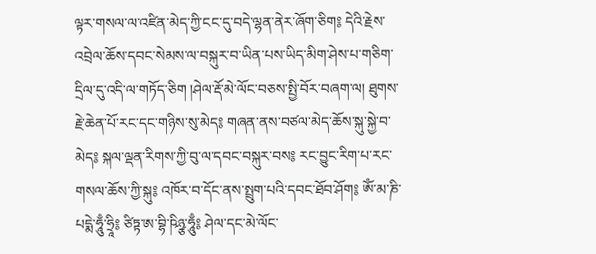ལྟར་གསལ་ལ་འཛིན་མེད་ཀྱི་ངང་དུ་བདེ་ལྷན་ནེར་ཞོག་ཅིག༔ དེའི་རྗེས་འབྲེལ་ཆོས་དབང་སེམས་ལ་བསྐུར་བ་ཡིན་པས་ཡིད་མིག་ཤེས་པ་གཅིག་དྲིལ་དུ་འདི་ལ་གཏོད་ཅིག །ཤེལ་རྡོ་མེ་ལོང་བཅས་སྤྱི་བོར་བཞག་ལ། ཐུགས་རྗེ་ཆེན་པོ་རང་དང་གཉིས་སུ་མེད༔ གཞན་ནས་བཙལ་མེད་ཆོས་སྐུ་སྐྱེ་བ་མེད༔ སྐལ་ལྡན་རིགས་ཀྱི་བུ་ལ་དབང་བསྐུར་བས༔ རང་བྱུང་རིག་པ་རང་གསལ་ཆོས་ཀྱི་སྐུ༔ འཁོར་བ་དོང་ནས་སྤྲུག་པའི་དབང་ཐོབ་ཤོག༔ ཨོཾ་མ་ཎི་པདྨེ་ཧཱུྃ་ཧྲཱི༔ ཙིཏྟ་ཨ་བྷི་ཥིཉྩ་ཧཱུྃ༔ ཤེལ་དང་མེ་ལོང་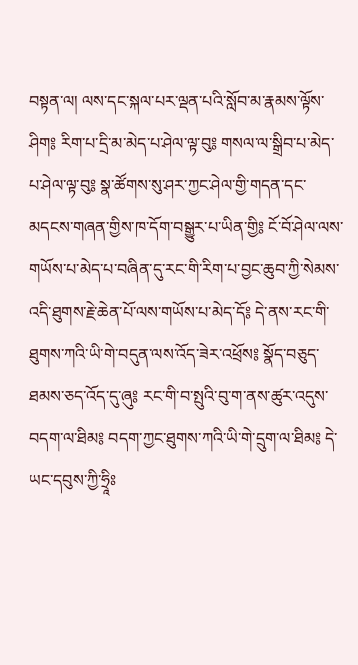བསྟན་ལ། ལས་དང་སྐལ་པར་ལྡན་པའི་སློབ་མ་རྣམས་ལྟོས་ཤིག༔ རིག་པ་དྲི་མ་མེད་པ་ཤེལ་ལྟ་བུ༔ གསལ་ལ་སྒྲིབ་པ་མེད་པ་ཤེལ་ལྟ་བུ༔ སྣ་ཚོགས་སུ་ཤར་ཀྱང་ཤེལ་གྱི་གདན་དང་མདངས་གཞན་གྱིས་ཁ་དོག་བསྒྱུར་པ་ཡིན་གྱི༔ ངོ་བོ་ཤེལ་ལས་གཡོས་པ་མེད་པ་བཞིན་དུ་རང་གི་རིག་པ་བྱང་ཆུབ་ཀྱི་སེམས་འདི་ཐུགས་རྗེ་ཆེན་པོ་ལས་གཡོས་པ་མེད་དོ༔ དེ་ནས་རང་གི་ཐུགས་ཀའི་ཡི་གེ་བདུན་ལས་འོད་ཟེར་འཕྲོས༔ སྣོད་བཅུད་ཐམས་ཅད་འོད་དུ་ཞུ༔ རང་གི་བ་སྤུའི་བུ་ག་ནས་ཚུར་འདུས་བདག་ལ་ཐིམ༔ བདག་ཀྱང་ཐུགས་ཀའི་ཡི་གེ་དྲུག་ལ་ཐིམ༔ དེ་ཡང་དབུས་ཀྱི་ཧྲཱིཿ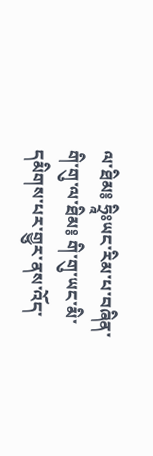ལ་ཐིམ༔ ཧྲཱིཿཡང་རིམ་པ་བཞིན་གི་གུ་ལ་ཐིམ༔ གི་གུ་ཡང་མི་དམིགས་པར་གྱུར་ནས་འོད་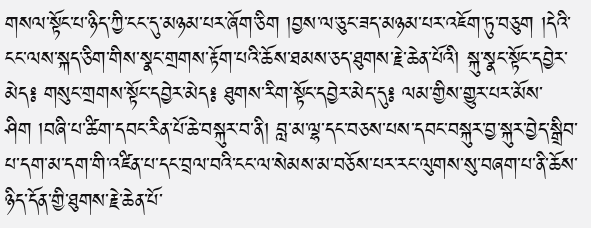གསལ་སྟོང་པ་ཉིད་ཀྱི་ངང་དུ་མཉམ་པར་ཞོག་ཅིག །བྱས་ལ་ཅུང་ཟད་མཉམ་པར་འཇོག་ཏུ་བཅུག །དེའི་ངང་ལས་སྐད་ཅིག་གིས་སྣང་གྲགས་རྟོག་པའི་ཆོས་ཐམས་ཅད་ཐུགས་རྗེ་ཆེན་པོའི། སྐུ་སྣང་སྟོང་དབྱེར་མེད༔ གསུང་གྲགས་སྟོང་དབྱེར་མེད༔ ཐུགས་རིག་སྟོང་དབྱེར་མེད་དུ༔ ལམ་གྱིས་གྱུར་པར་མོས་ཤིག །བཞི་པ་ཚིག་དབང་རིན་པོ་ཆེ་བསྐུར་བ་ནི། བླ་མ་ལྷ་དང་བཅས་པས་དབང་བསྐུར་བྱ་སྐུར་བྱེད་སྒྲིབ་པ་དག་མ་དག་གི་འཛིན་པ་དང་བྲལ་བའི་ངང་ལ་སེམས་མ་བཅོས་པར་རང་ལུགས་སུ་བཞག་པ་ནི་ཆོས་ཉིད་དོན་གྱི་ཐུགས་རྗེ་ཆེན་པོ་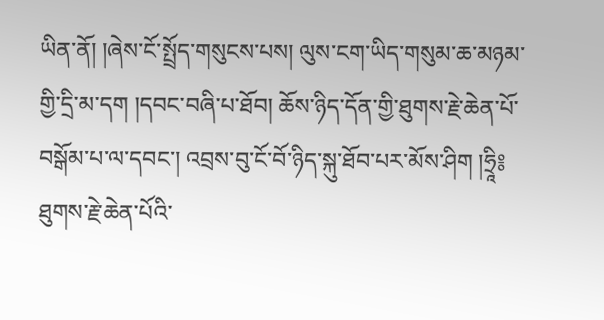ཡིན་ནོ། །ཞེས་ངོ་སྤྲོད་གསུངས་པས། ལུས་ངག་ཡིད་གསུམ་ཆ་མཉམ་གྱི་དྲི་མ་དག །དབང་བཞི་པ་ཐོབ། ཆོས་ཉིད་དོན་གྱི་ཐུགས་རྗེ་ཆེན་པོ་བསྒོམ་པ་ལ་དབང་། འབྲས་བུ་ངོ་བོ་ཉིད་སྐུ་ཐོབ་པར་མོས་ཤིག །ཧྲཱི༔ ཐུགས་རྗེ་ཆེན་པོའི་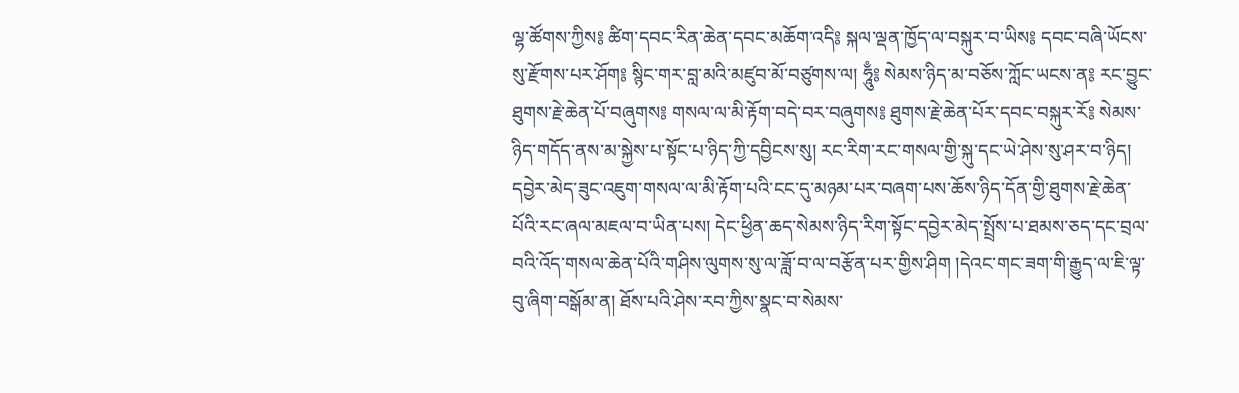ལྷ་ཚོགས་ཀྱིས༔ ཚིག་དབང་རིན་ཆེན་དབང་མཆོག་འདི༔ སྐལ་ལྡན་ཁྱོད་ལ་བསྐུར་བ་ཡིས༔ དབང་བཞི་ཡོངས་སུ་རྫོགས་པར་ཤོག༔ སྙིང་གར་བླ་མའི་མཛུབ་མོ་བཙུགས་ལ། ཧཱུྃ༔ སེམས་ཉིད་མ་བཅོས་ཀློང་ཡངས་ན༔ རང་བྱུང་ཐུགས་རྗེ་ཆེན་པོ་བཞུགས༔ གསལ་ལ་མི་རྟོག་བདེ་བར་བཞུགས༔ ཐུགས་རྗེ་ཆེན་པོར་དབང་བསྐུར་རོ༔ སེམས་ཉིད་གདོད་ནས་མ་སྐྱེས་པ་སྟོང་པ་ཉིད་ཀྱི་དབྱིངས་སུ། རང་རིག་རང་གསལ་གྱི་སྐུ་དང་ཡེ་ཤེས་སུ་ཤར་བ་ཉིད། དབྱེར་མེད་ཟུང་འཇུག་གསལ་ལ་མི་རྟོག་པའི་ངང་དུ་མཉམ་པར་བཞག་པས་ཆོས་ཉིད་དོན་གྱི་ཐུགས་རྗེ་ཆེན་པོའི་རང་ཞལ་མཇལ་བ་ཡིན་པས། དེང་ཕྱིན་ཆད་སེམས་ཉིད་རིག་སྟོང་དབྱེར་མེད་སྤྲོས་པ་ཐམས་ཅད་དང་བྲལ་བའི་འོད་གསལ་ཆེན་པོའི་གཤིས་ལུགས་སུ་ལ་ཟློ་བ་ལ་བརྩོན་པར་གྱིས་ཤིག །དེའང་གང་ཟག་གི་རྒྱུད་ལ་ཇི་ལྟ་བུ་ཞིག་བསྒོམ་ན། ཐོས་པའི་ཤེས་རབ་ཀྱིས་སྣང་བ་སེམས་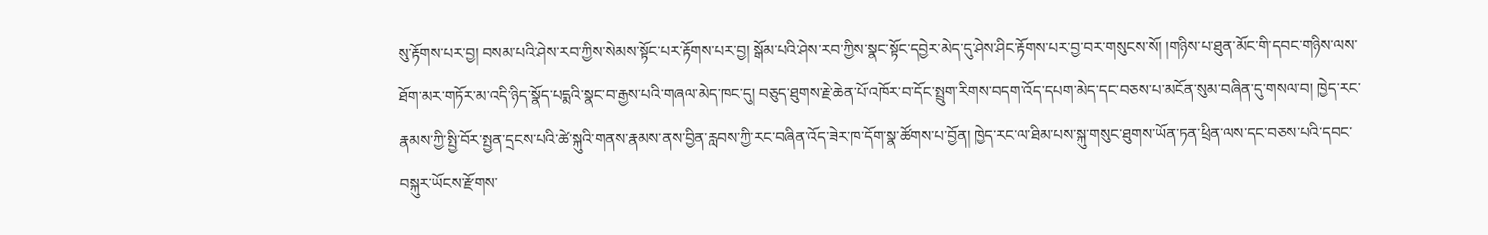སུ་རྟོགས་པར་བྱ། བསམ་པའི་ཤེས་རབ་ཀྱིས་སེམས་སྟོང་པར་རྟོགས་པར་བྱ། སྒོམ་པའི་ཤེས་རབ་ཀྱིས་སྣང་སྟོང་དབྱེར་མེད་དུ་ཤེས་ཤིང་རྟོགས་པར་བྱ་བར་གསུངས་སོ། །གཉིས་པ་ཐུན་མོང་གི་དབང་གཉིས་ལས་ཐོག་མར་གཏོར་མ་འདི་ཉིད་སྣོད་པདྨའི་སྣང་བ་རྒྱས་པའི་གཞལ་མེད་ཁང་དུ། བཅུད་ཐུགས་རྗེ་ཆེན་པོ་འཁོར་བ་དོང་སྤྲུག་རིགས་བདག་འོད་དཔག་མེད་དང་བཅས་པ་མངོན་སུམ་བཞིན་དུ་གསལ་བ། ཁྱེད་རང་རྣམས་ཀྱི་སྤྱི་བོར་སྤྱན་དྲངས་པའི་ཚེ་སྐུའི་གནས་རྣམས་ནས་བྱིན་རླབས་ཀྱི་རང་བཞིན་འོད་ཟེར་ཁ་དོག་སྣ་ཚོགས་པ་བྱོན། ཁྱེད་རང་ལ་ཐིམ་པས་སྐུ་གསུང་ཐུགས་ཡོན་ཏན་ཕྲིན་ལས་དང་བཅས་པའི་དབང་བསྐུར་ཡོངས་རྫོགས་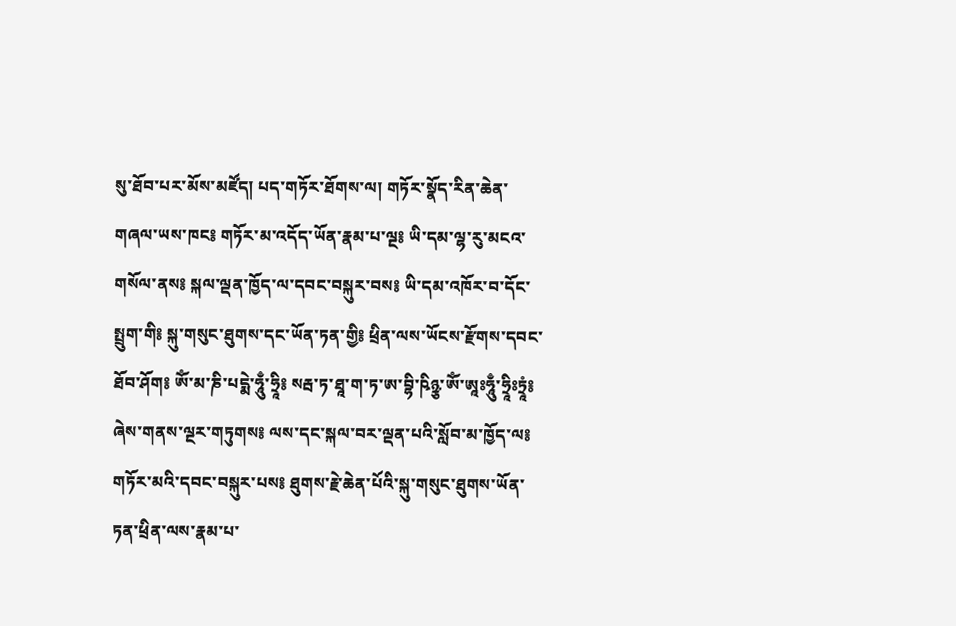སུ་ཐོབ་པར་མོས་མཛོད། པད་གཏོར་ཐོགས་ལ། གཏོར་སྣོད་རིན་ཆེན་གཞལ་ཡས་ཁང༔ གཏོར་མ་འདོད་ཡོན་རྣམ་པ་ལྔ༔ ཡི་དམ་ལྷ་རུ་མངའ་གསོལ་ནས༔ སྐལ་ལྡན་ཁྱོད་ལ་དབང་བསྐུར་བས༔ ཡི་དམ་འཁོར་བ་དོང་སྤྲུག་གི༔ སྐུ་གསུང་ཐུགས་དང་ཡོན་ཏན་གྱི༔ ཕྲིན་ལས་ཡོངས་རྫོགས་དབང་ཐོབ་ཤོག༔ ཨོཾ་མ་ཎི་པདྨེ་ཧཱུྃ་ཧྲཱི༔ སརྦ་ཏ་ཐཱ་ག་ཏ་ཨ་བྷི་ཥིཉྩ་ཨོཾ་ཨཱཿཧཱུྃ་ཧྲཱིཿཏྲཱཾ༔ ཞེས་གནས་ལྔར་གཏུགས༔ ལས་དང་སྐལ་བར་ལྡན་པའི་སློབ་མ་ཁྱོད་ལ༔ གཏོར་མའི་དབང་བསྐུར་པས༔ ཐུགས་རྗེ་ཆེན་པོའི་སྐུ་གསུང་ཐུགས་ཡོན་ཏན་ཕྲིན་ལས་རྣམ་པ་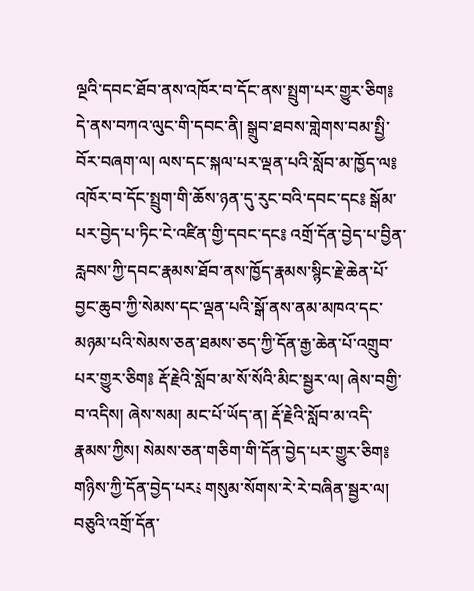ལྔའི་དབང་ཐོབ་ནས་འཁོར་བ་དོང་ནས་སྤྲུག་པར་གྱུར་ཅིག༔ དེ་ནས་བཀའ་ལུང་གི་དབང་ནི། སྒྲུབ་ཐབས་གླེགས་བམ་སྤྱི་བོར་བཞག་ལ། ལས་དང་སྐལ་པར་ལྡན་པའི་སློབ་མ་ཁྱོད་ལ༔ འཁོར་བ་དོང་སྤྲུག་གི་ཆོས་ཉན་དུ་རུང་བའི་དབང་དང༔ སྒོམ་པར་བྱེད་པ་ཏིང་ངེ་འཛིན་གྱི་དབང་དང༔ འགྲོ་དོན་བྱེད་པ་བྱིན་རླབས་ཀྱི་དབང་རྣམས་ཐོབ་ནས་ཁྱོད་རྣམས་སྙིང་རྗེ་ཆེན་པོ་བྱང་ཆུབ་ཀྱི་སེམས་དང་ལྡན་པའི་སྒོ་ནས་ནམ་མཁའ་དང་མཉམ་པའི་སེམས་ཅན་ཐམས་ཅད་ཀྱི་དོན་རྒྱ་ཆེན་པོ་འགྲུབ་པར་གྱུར་ཅིག༔ རྡོ་རྗེའི་སློབ་མ་སོ་སོའི་མིང་སྦྱར་ལ། ཞེས་བགྱི་བ་འདིས། ཞེས་སམ། མང་པོ་ཡོད་ན། རྡོ་རྗེའི་སློབ་མ་འདི་རྣམས་ཀྱིས། སེམས་ཅན་གཅིག་གི་དོན་བྱེད་པར་གྱུར་ཅིག༔ གཉིས་ཀྱི་དོན་བྱེད་པར༴ གསུམ་སོགས་རེ་རེ་བཞིན་སྦྱར་ལ། བཅུའི་འགྲོ་དོན་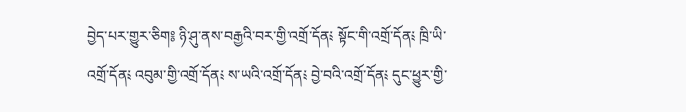བྱེད་པར་གྱུར་ཅིག༔ ཉི་ཤུ་ནས་བརྒྱའི་བར་གྱི་འགྲོ་དོན༴ སྟོང་གི་འགྲོ་དོན༴ ཁྲི་ཡི་འགྲོ་དོན༴ འབུམ་གྱི་འགྲོ་དོན༴ ས་ཡའི་འགྲོ་དོན༴ བྱེ་བའི་འགྲོ་དོན༴ དུང་ཕྱུར་གྱི་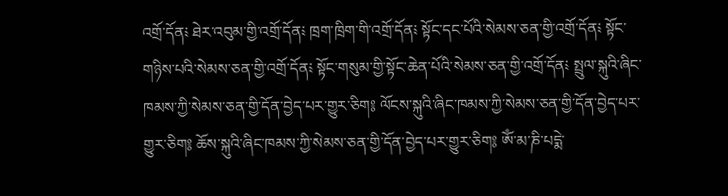འགྲོ་དོན༴ ཐེར་འབུམ་གྱི་འགྲོ་དོན༴ ཁྲག་ཁྲིག་གི་འགྲོ་དོན༴ སྟོང་དང་པོའི་སེམས་ཅན་གྱི་འགྲོ་དོན༴ སྟོང་གཉིས་པའི་སེམས་ཅན་གྱི་འགྲོ་དོན༴ སྟོང་གསུམ་གྱི་སྟོང་ཆེན་པོའི་སེམས་ཅན་གྱི་འགྲོ་དོན༴ སྤྲུལ་སྐུའི་ཞིང་ཁམས་ཀྱི་སེམས་ཅན་གྱི་དོན་བྱེད་པར་གྱུར་ཅིག༔ ལོངས་སྐུའི་ཞིང་ཁམས་ཀྱི་སེམས་ཅན་གྱི་དོན་བྱེད་པར་གྱུར་ཅིག༔ ཆོས་སྐུའི་ཞིང་ཁམས་ཀྱི་སེམས་ཅན་གྱི་དོན་བྱེད་པར་གྱུར་ཅིག༔ ཨོཾ་མ་ཎི་པདྨེ་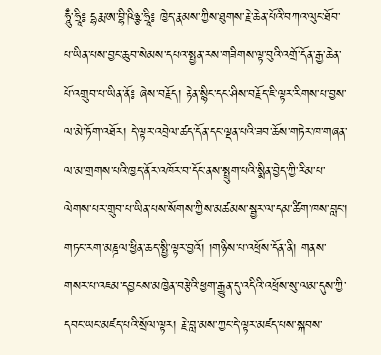ཧཱུྃ་ཧྲཱི༔ དྷརྨ་ཨ་བྷི་ཥིཉྩ་ཧྲཱི༔ ཁྱེད་རྣམས་ཀྱིས་ཐུགས་རྗེ་ཆེན་པོའི་བཀའ་ལུང་ཐོབ་པ་ཡིན་པས་བྱང་ཆུབ་སེམས་དཔའ་སྤྱན་རས་གཟིགས་ལྟ་བུའི་འགྲོ་དོན་རྒྱ་ཆེན་པོ་འགྲུབ་པ་ཡིན་ནོ༔ ཞེས་བརྗོད། རྟེན་སྙིང་དང་ཤིས་བརྗོད་ཇི་ལྟར་རིགས་པ་བྱས་ལ་མེ་ཏོག་འཐོར། དེ་ལྟར་འབྲེལ་ཚད་དོན་དང་ལྡན་པའི་ཟབ་ཆོས་གཏེར་ཁ་གཞན་ལ་མ་གྲགས་པའི་ཁྱད་ནོར་འཁོར་བ་དོང་ནས་སྤྲུག་པའི་སྨིན་བྱེད་ཀྱི་རིམ་པ་ལེགས་པར་གྲུབ་པ་ཡིན་པས་སོགས་ཀྱིས་མཚམས་སྦྱར་ལ་དམ་ཚིག་ཁས་བླང་། གཏང་རག་མཎྜལ་ཕྱིན་ཆད་སྤྱི་ལྟར་བྱའོ། །གཉིས་པ་འཕྲོས་དོན་ནི། གནས་གསར་པ་འཇམ་དབྱངས་མཁྱེན་བརྩེའི་ཕྱག་རྒྱུན་དུ་འདིའི་འཕྲོས་སུ་ལམ་དུས་ཀྱི་དབང་ཡང་མཛད་པའི་སྲོལ་ལྟར། རྗེ་བླ་མས་ཀྱང་དེ་ལྟར་མཛད་པས་སྐབས་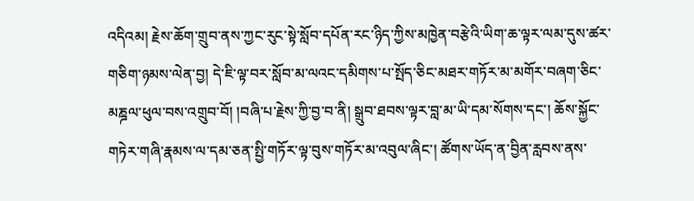འདིའམ། རྗེས་ཆོག་གྲུབ་ནས་ཀྱང་རུང་སྟེ་སློབ་དཔོན་རང་ཉིད་ཀྱིས་མཁྱེན་བརྩེའི་ཡིག་ཆ་ལྟར་ལམ་དུས་ཚར་གཅིག་ཉམས་ལེན་བྱ། དེ་ཇི་ལྟ་བར་སློབ་མ་ལའང་དམིགས་པ་སྤོད་ཅིང་མཐར་གཏོར་མ་མགོར་བཞག་ཅིང་མཎྜལ་ཕུལ་བས་འགྲུབ་བོ། །བཞི་པ་རྗེས་ཀྱི་བྱ་བ་ནི། སྒྲུབ་ཐབས་ལྟར་བླ་མ་ཡི་དམ་སོགས་དང་། ཆོས་སྐྱོང་གཏེར་གཞི་རྣམས་ལ་དམ་ཅན་སྤྱི་གཏོར་ལྟ་བུས་གཏོར་མ་འབུལ་ཞིང་། ཚོགས་ཡོད་ན་བྱིན་རླབས་ནས་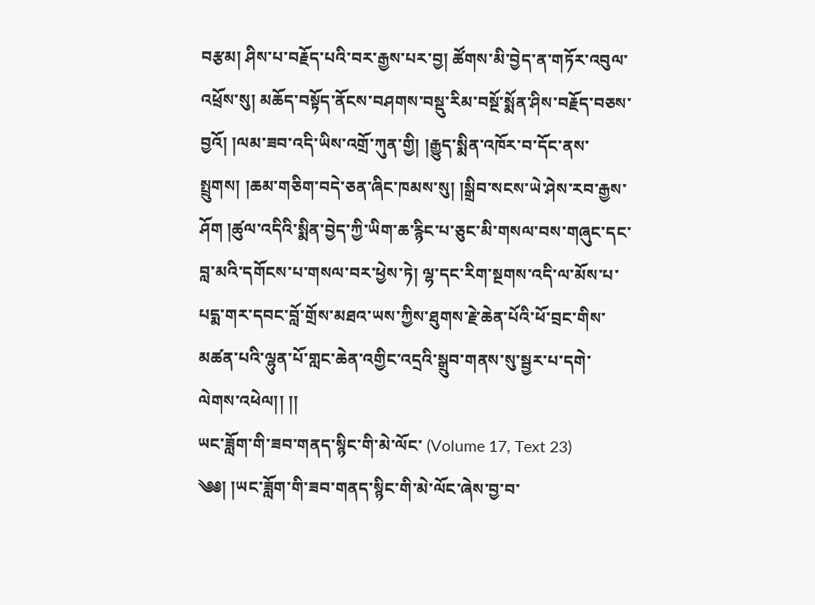བརྩམ། ཤིས་པ་བརྗོད་པའི་བར་རྒྱས་པར་བྱ། ཚོགས་མི་བྱེད་ན་གཏོར་འབུལ་འཕྲོས་སུ། མཆོད་བསྟོད་ནོངས་བཤགས་བསྡུ་རིམ་བསྔོ་སྨོན་ཤིས་བརྗོད་བཅས་བྱའོ། །ལམ་ཟབ་འདི་ཡིས་འགྲོ་ཀུན་གྱི། །རྒྱུད་སྨིན་འཁོར་བ་དོང་ནས་སྤྲུགས། །ཆམ་གཅིག་བདེ་ཅན་ཞིང་ཁམས་སུ། །སྒྲིབ་སངས་ཡེ་ཤེས་རབ་རྒྱས་ཤོག །ཚུལ་འདིའི་སྨིན་བྱེད་ཀྱི་ཡིག་ཆ་རྙིང་པ་ཅུང་མི་གསལ་བས་གཞུང་དང་བླ་མའི་དགོངས་པ་གསལ་བར་ཕྱེས་ཏེ། ལྷ་དང་རིག་སྔགས་འདི་ལ་མོས་པ་པདྨ་གར་དབང་བློ་གྲོས་མཐའ་ཡས་ཀྱིས་ཐུགས་རྗེ་ཆེན་པོའི་ཕོ་བྲང་གིས་མཚན་པའི་ལྷུན་པོ་གླང་ཆེན་འགྱིང་འདྲའི་སྒྲུབ་གནས་སུ་སྦྱར་པ་དགེ་ལེགས་འཕེལ།། །།
ཡང་ཟློག་གི་ཟབ་གནད་སྙིང་གི་མེ་ལོང་ (Volume 17, Text 23)
༄༅། །ཡང་ཟློག་གི་ཟབ་གནད་སྙིང་གི་མེ་ལོང་ཞེས་བྱ་བ་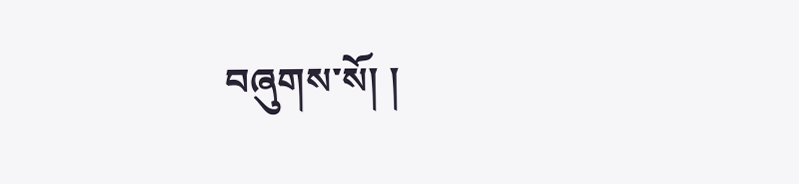བཞུགས་སོ། །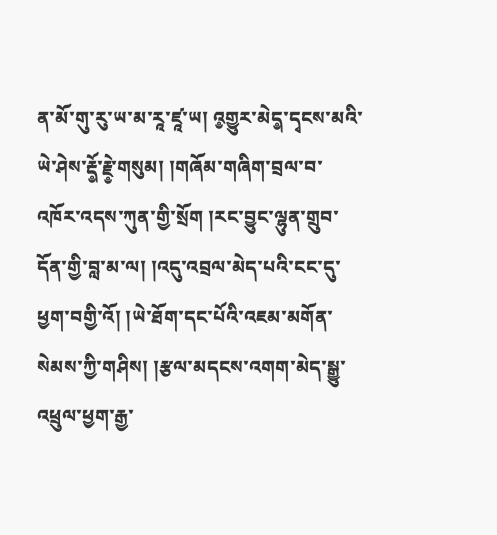ན་མོ་གུ་རུ་ཡ་མ་རཱ་ཛཱ་ཡ། འ༵གྱུར་མེད༵་དྭངས་མའི་ཡེ་ཤེས་རྡོ༵་རྗེ༵་གསུམ། །གཞོམ་གཞིག་བྲལ་བ་འཁོར་འདས་ཀུན་གྱི་སྲོག །རང་བྱུང་ལྷུན་གྲུབ་དོན་གྱི་བླ་མ་ལ། །འདུ་འབྲལ་མེད་པའི་ངང་དུ་ཕྱག་བགྱི་འོ། །ཡེ་ཐོག་དང་པོའི་འཇམ་མགོན་སེམས་ཀྱི་གཤིས། །རྩལ་མདངས་འགག་མེད་སྒྱུ་འཕྲུལ་ཕྱག་རྒྱ་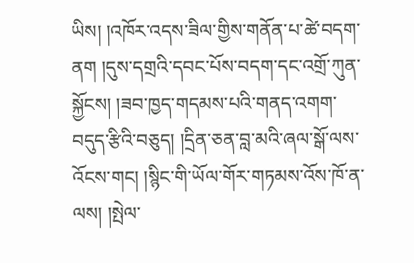ཡིས། །འཁོར་འདས་ཟིལ་གྱིས་གནོན་པ་ཚེ་བདག་ནག །དུས་དགྲའི་དབང་པོས་བདག་དང་འགྲོ་ཀུན་སྐྱོངས། །ཟབ་ཁྱད་གདམས་པའི་གནད་འགག་བདུད་རྩིའི་བཅུད། །དྲིན་ཅན་བླ་མའི་ཞལ་སྒོ་ལས་འོངས་གང། །སྙིང་གི་ཡོལ་གོར་གཏམས་འོས་ཁོ་ན་ལས། །སྤེལ་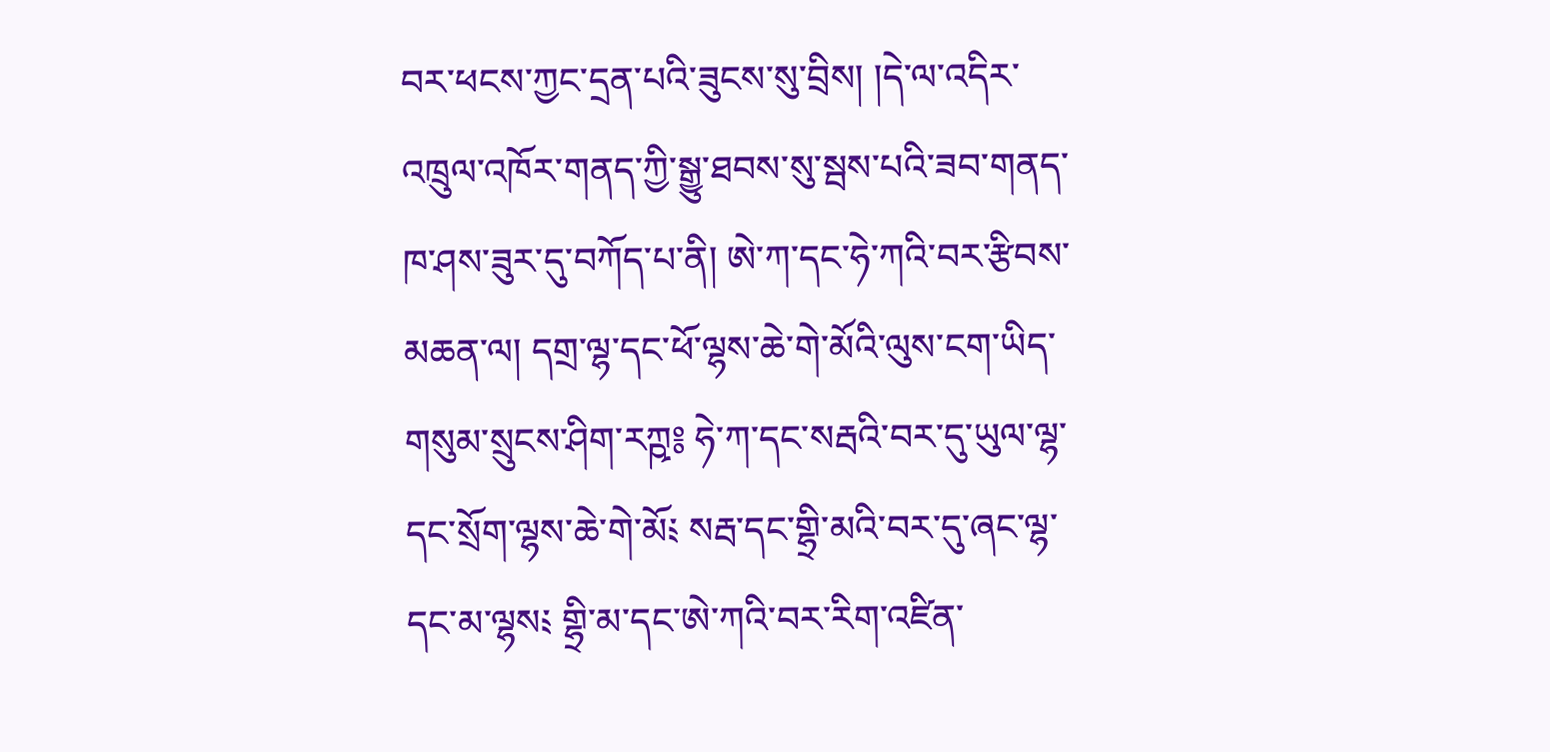བར་ཕངས་ཀྱང་དྲན་པའི་ཟུངས་སུ་བྲིས། །དེ་ལ་འདིར་འཁྲུལ་འཁོར་གནད་ཀྱི་སྒྱུ་ཐབས་སུ་སྦས་པའི་ཟབ་གནད་ཁ་ཤས་ཟུར་དུ་བཀོད་པ་ནི། ཨེ་ཀ་དང་ཧེ་ཀའི་བར་རྩིབས་མཆན་ལ། དགྲ་ལྷ་དང་ཕོ་ལྷས་ཆེ་གེ་མོའི་ལུས་ངག་ཡིད་གསུམ་སྲུངས་ཤིག་རཀྵ༔ ཧེ་ཀ་དང་སརྦའི་བར་དུ་ཡུལ་ལྷ་དང་སྲོག་ལྷས་ཆེ་གེ་མོ༴ སརྦ་དང་གྷྲི་མའི་བར་དུ་ཞང་ལྷ་དང་མ་ལྷས༴ གྷྲི་མ་དང་ཨེ་ཀའི་བར་རིག་འཛིན་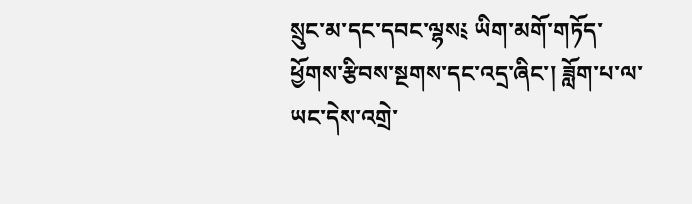སྲུང་མ་དང་དབང་ལྷས༴ ཡིག་མགོ་གཏོད་ཕྱོགས་རྩིབས་སྔགས་དང་འདྲ་ཞིང་། ཟློག་པ་ལ་ཡང་དེས་འགྲེ་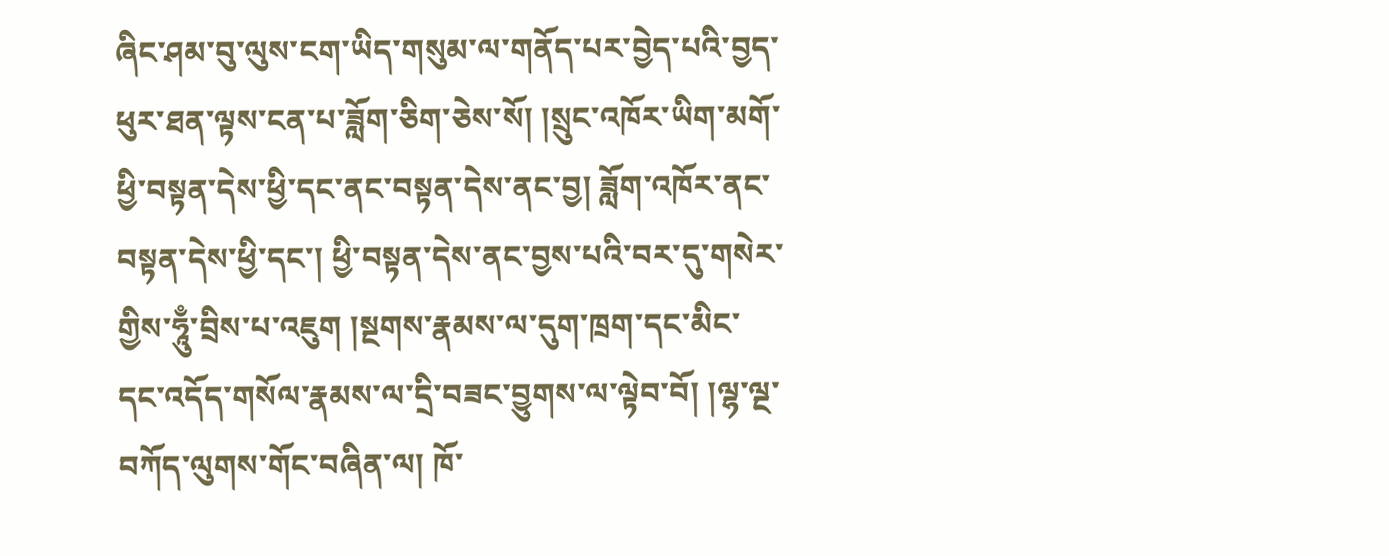ཞིང་ཤམ་བུ་ལུས་ངག་ཡིད་གསུམ་ལ་གནོད་པར་བྱེད་པའི་བྱད་ཕུར་ཐན་ལྟས་ངན་པ་ཟློག་ཅིག་ཅེས་སོ། །སྲུང་འཁོར་ཡིག་མགོ་ཕྱི་བསྟན་དེས་ཕྱི་དང་ནང་བསྟན་དེས་ནང་བྱ། ཟློག་འཁོར་ནང་བསྟན་དེས་ཕྱི་དང་། ཕྱི་བསྟན་དེས་ནང་བྱས་པའི་བར་དུ་གསེར་གྱིས་ཧཱུྃ་བྲིས་པ་འཇུག །སྔགས་རྣམས་ལ་དུག་ཁྲག་དང་མིང་དང་འདོད་གསོལ་རྣམས་ལ་དྲི་བཟང་བྱུགས་ལ་ལྟེབ་བོ། །ལྷ་ལྔ་བཀོད་ལུགས་གོང་བཞིན་ལ། ཁོ་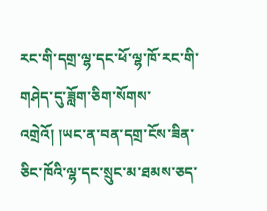རང་གི་དགྲ་ལྷ་དང་ཕོ་ལྷ་ཁོ་རང་གི་གཤེད་དུ་ཟློག་ཅིག་སོགས་འགྲེའོ། །ཡང་ན་བན་དགྲ་ངོས་ཟིན་ཅིང་ཁོའི་ལྷ་དང་སྲུང་མ་ཐམས་ཅད་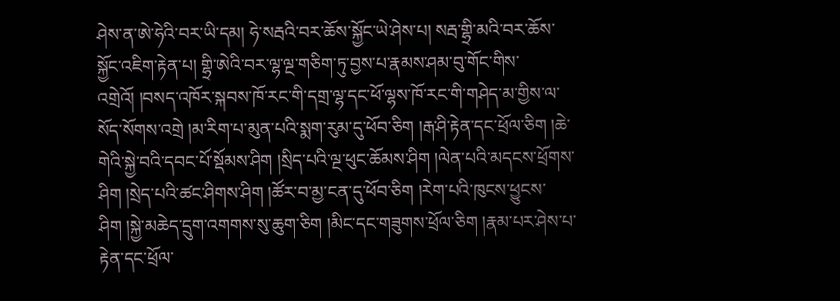ཤེས་ན་ཨེ་ཧེའི་བར་ཡི་དམ། ཧེ་སརྦའི་བར་ཆོས་སྐྱོང་ཡེ་ཤེས་པ། སརྦ་གྷྲི་མའི་བར་ཆོས་སྐྱོང་འཇིག་རྟེན་པ། གྷྲི་ཨེའི་བར་ལྷ་ལྔ་གཅིག་ཏུ་བྱས་པ་རྣམས་ཤམ་བུ་གོང་གིས་འགྲེའོ། །བསད་འཁོར་སྐབས་ཁོ་རང་གི་དགྲ་ལྷ་དང་ཕོ་ལྷས་ཁོ་རང་གི་གཤེད་མ་གྱིས་ལ་སོད་སོགས་འགྲེ །མ་རིག་པ་མུན་པའི་སྨག་རུམ་དུ་ཕོབ་ཅིག །རྒ་ཤི་རྟེན་དང་ཕྲོལ་ཅིག །ཆེ་གེའི་སྐྱེ་བའི་དབང་པོ་སྡོམས་ཤིག །སྲིད་པའི་ལྔ་ཕུང་ཆོམས་ཤིག །ལེན་པའི་མདངས་ཕྲོགས་ཤིག །སྲེད་པའི་ཚང་ཤིགས་ཤིག །ཚོར་བ་མྱ་ངན་དུ་ཕོབ་ཅིག །རེག་པའི་ཁུངས་ཕྱུངས་ཤིག །སྐྱེ་མཆེད་དྲུག་འགགས་སུ་ཆུག་ཅིག །མིང་དང་གཟུགས་ཕྲོལ་ཅིག །རྣམ་པར་ཤེས་པ་རྟེན་དང་ཕྲོལ་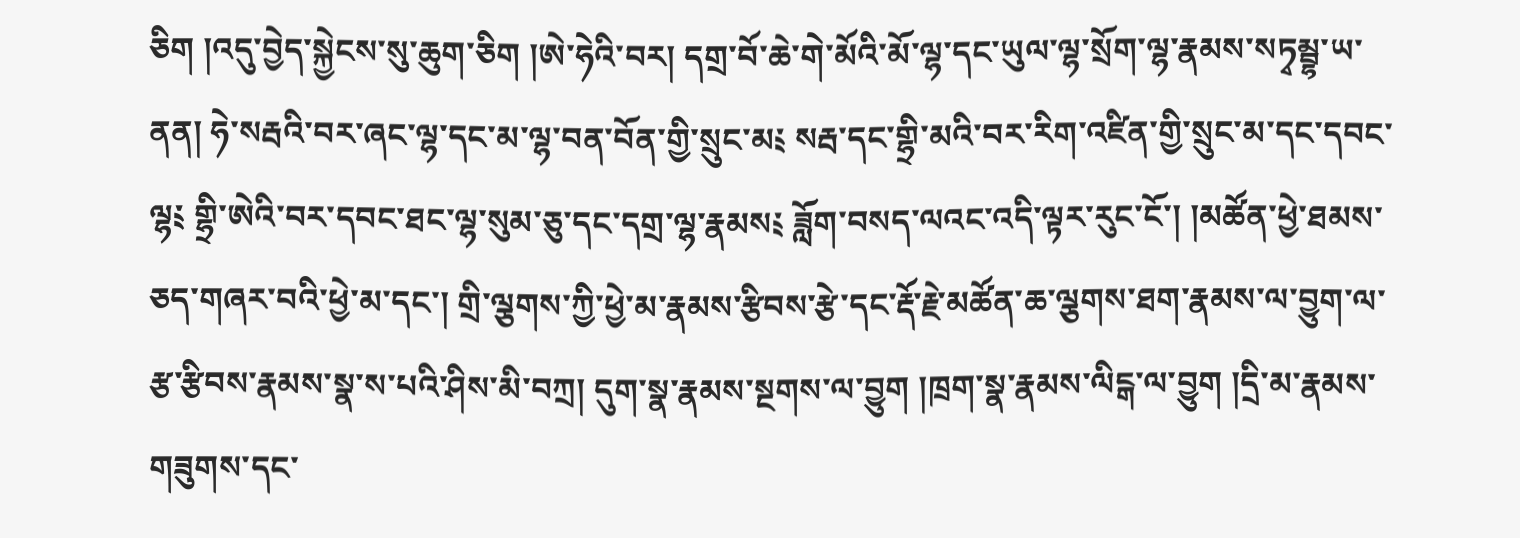ཅིག །འདུ་བྱེད་སྐྱེངས་སུ་ཆུག་ཅིག །ཨེ་ཧེའི་བར། དགྲ་བོ་ཆེ་གེ་མོའི་མོ་ལྷ་དང་ཡུལ་ལྷ་སྲོག་ལྷ་རྣམས་སཏྭམྦྷ་ཡ་ནན། ཧེ་སརྦའི་བར་ཞང་ལྷ་དང་མ་ལྷ་བན་བོན་གྱི་སྲུང་མ༴ སརྦ་དང་གྷྲི་མའི་བར་རིག་འཛིན་གྱི་སྲུང་མ་དང་དབང་ལྷ༴ གྷྲི་ཨེའི་བར་དབང་ཐང་ལྷ་སུམ་ཅུ་དང་དགྲ་ལྷ་རྣམས༴ ཟློག་བསད་ལའང་འདི་ལྟར་རུང་ངོ་། །མཚོན་ཕྱེ་ཐམས་ཅད་གཞར་བའི་ཕྱེ་མ་དང་། གྲི་ལྕགས་ཀྱི་ཕྱེ་མ་རྣམས་རྩིབས་རྩེ་དང་རྡོ་རྗེ་མཚོན་ཆ་ལྕགས་ཐག་རྣམས་ལ་བྱུག་ལ་རྩ་རྩིབས་རྣམས་སྣ་ས་པའི་ཤིས་མི་བཀྲ། དུག་སྣ་རྣམས་སྔགས་ལ་བྱུག །ཁྲག་སྣ་རྣམས་ལིངྒ་ལ་བྱུག །དྲི་མ་རྣམས་གཟུགས་དང་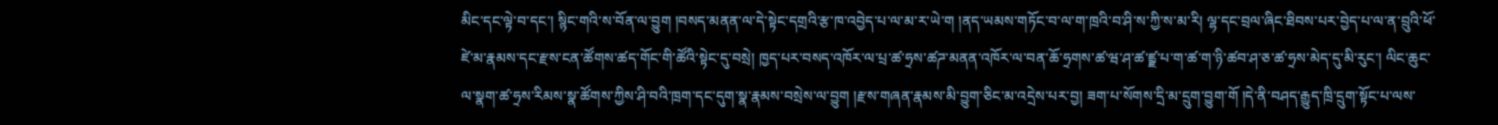མིང་དང་ལྟེ་བ་དང་། སྙིང་གའི་ས་བོན་ལ་བྱུག །བསད་མནན་ལ་དེ་སྟེང་དགྲའི་རྩ་ཁ་འབྱེད་པ་ལ་མ་ར་ཡེ་ག །ནད་ཡམས་གཏོང་བ་ལ་ག་ཁྲའི་བ་ཤི་ས་ཀྱི་ས་མ་རི། ལྷ་དང་བྲལ་ཞིང་ཐིབས་པར་བྱེད་པ་ལ་ན་བྲུའི་ཕོ་ཛེ་མ་རྣམས་དང་རྫས་ངན་ཚོགས་ཚད་གོང་གི་ཚོའི་སྟེང་དུ་བསྲེ། ཁྱད་པར་བསད་འཁོར་ལ་པྲ་ཚ་ཧྲས་ཚཌ་མནན་འཁོར་ལ་བན་ཆོ་ཧྲགས་ཚ་ཝ་ཤ་ཚ་ཛྲྗ་པ་ག་ཚ་ག་ཉི་ཚབ་ཤ་ཅ་ཚ་ཧྲས་མེད་དུ་མི་རུང་། ལིང་ཆུང་ལ་སྣག་ཚ་ཧྲས་རིམས་སྣ་ཚོགས་ཀྱིས་ཤི་བའི་ཁྲག་དང་དུག་སྣ་རྣམས་བསྲེས་ལ་བྱུག །རྫས་གཞན་རྣམས་མི་བྱུག་ཅིང་མ་འདྲེས་པར་བྱ། ཟག་པ་སོགས་དྲི་མ་དྲུག་བྱུག་གོ །དེ་ནི་བཤད་རྒྱུད་ཁྲི་དྲུག་སྟོང་པ་ལས་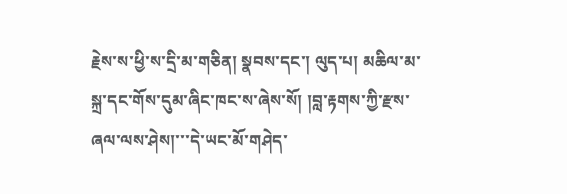རྗེས་ས་ཕྱི་ས་དྲི་མ་གཅིན། སྣབས་དང་། ལུད་པ། མཆིལ་མ་སྐྲ་དང་གོས་དུམ་ཞིང་ཁང་ས་ཞེས་སོ། །བླ་རྟགས་ཀྱི་རྫས་ཞལ་ལས་ཤེས།་་་དེ་ཡང་མོ་གཤེད་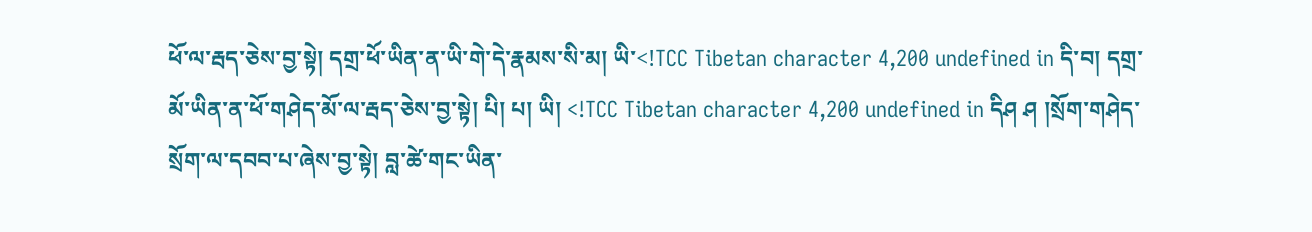ཕོ་ལ་རྦད་ཅེས་བྱ་སྟེ། དགྲ་ཕོ་ཡིན་ན་ཡི་གེ་དེ་རྣམས་སི་མ། ཡི་<!TCC Tibetan character 4,200 undefined in དི་བ། དགྲ་མོ་ཡིན་ན་ཕོ་གཤེད་མོ་ལ་རྦད་ཅེས་བྱ་སྟེ། པི། པ། ཡི། <!TCC Tibetan character 4,200 undefined in དིཤ ཤ །སྲོག་གཤེད་སྲོག་ལ་དབབ་པ་ཞེས་བྱ་སྟེ། བླ་ཚེ་གང་ཡིན་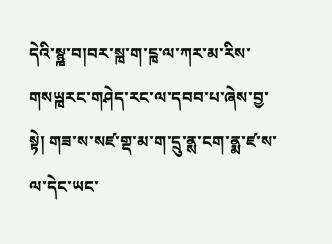དེའི་སྙྑ་བ།བར་སྑ་ག་ངྑ་ལ་ཀར་མ་རིས་གསཡྑརང་གཤེད་རང་ལ་དབབ་པ་ཞེས་བྱ་སྟེ། གཟ་ས་སཛ་གྡ་མ་ག་དྲུ་ནྶ་ངག་ནྨ་ཛ་ས་ལ་དེང་ཡང་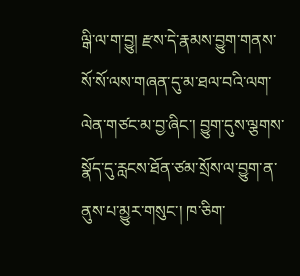ལྒི་ལ་ག་བྱུ། རྫས་དེ་རྣམས་བྱུག་གནས་སོ་སོ་ལས་གཞན་དུ་མ་ཐལ་བའི་ལག་ལེན་གཙང་མ་བྱ་ཞིང་། བྱུག་དུས་ལྕགས་སྣོད་དུ་རླངས་ཐོན་ཙམ་སྲོས་ལ་བྱུག་ན་ནུས་པ་མྱུར་གསུང་། ཁ་ཅིག་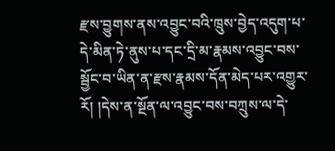རྫས་བྱུགས་ནས་འབྱུང་བའི་ཁྲུས་བྱེད་འདུག་པ་དེ་མིན་ཏེ་ནུས་པ་དང་དྲི་མ་རྣམས་འབྱུང་བས་སྦྱོང་བ་ཡིན་ན་རྫས་རྣམས་དོན་མེད་པར་འགྱུར་རོ། །དེས་ན་སྔོན་ལ་འབྱུང་བས་བཀྲུས་ལ་དེ་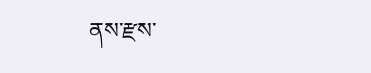ནས་རྫས་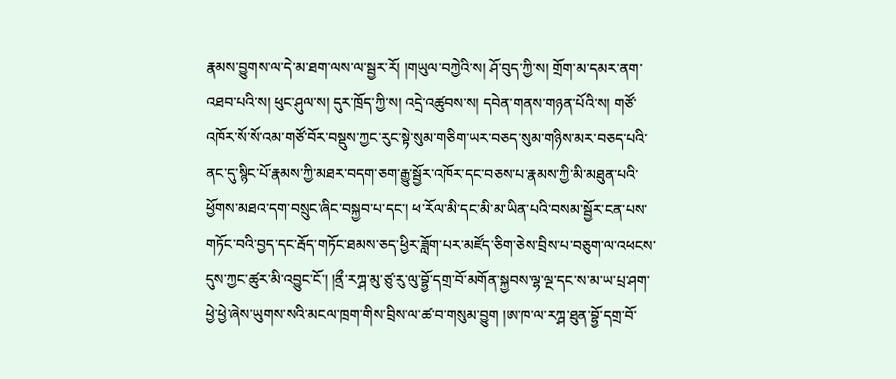རྣམས་བྱུགས་ལ་དེ་མ་ཐག་ལས་ལ་སྦྱར་རོ། །གཡུལ་བཀྱེའི་ས། ཤོ་བུད་ཀྱི་ས། གྲོག་མ་དམར་ནག་འཐབ་པའི་ས། ཕུང་ཤུལ་ས། དུར་ཁྲོད་ཀྱི་ས། འདྲེ་འཚུབས་ས། དབེན་གནས་གཉན་པོའི་ས། གཙོ་འཁོར་སོ་སོ་འམ་གཙོ་བོར་བསྡུས་ཀྱང་རུང་སྟེ་སུམ་གཅིག་ཡར་བཅད་སུམ་གཉིས་མར་བཅད་པའི་ནང་དུ་སྙིང་པོ་རྣམས་ཀྱི་མཐར་བདག་ཅག་རྒྱུ་སྦྱོར་འཁོར་དང་བཅས་པ་རྣམས་ཀྱི་མི་མཐུན་པའི་ཕྱོགས་མཐའ་དག་བསྲུང་ཞིང་བསྐྱབ་པ་དང་། ཕ་རོལ་མི་དང་མི་མ་ཡིན་པའི་བསམ་སྦྱོར་ངན་པས་གཏོང་བའི་བྱད་དང་རྦོད་གཏོང་ཐམས་ཅད་ཕྱིར་ཟློག་པར་མཛོད་ཅིག་ཅེས་བྲིས་པ་བཅུག་ལ་འཕངས་དུས་ཀྱང་ཚུར་མི་འབྱུང་ངོ་། །ནྲྀ་རཀྴ་མུ་ཙུ་རུ་ལུ་བྷྱོ་དགྲ་བོ་མགོན་སྐྱབས་ལྷ་ལྔ་དང་ས་མ་ཡ་པྲ་ཤག་ཕྱེ་ཕྱེ་ཞེས་ཡུགས་སའི་མངལ་ཁྲག་གིས་བྲིས་ལ་ཚ་བ་གསུམ་བྱུག །ཨ་ཁ་ལ་རཀྴ་ཐུན་བྷྱོ་དགྲ་བོ་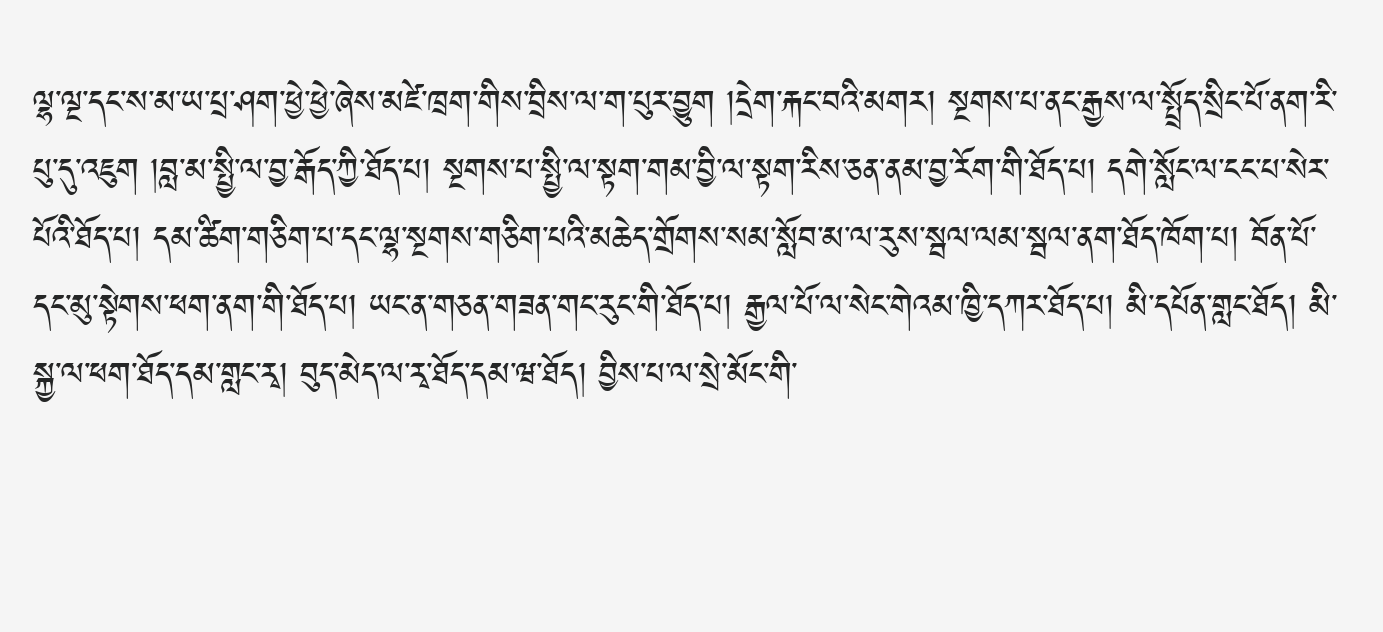ལྷ་ལྔ་དང་ས་མ་ཡ་པྲ་ཤག་ཕྱེ་ཕྱེ་ཞེས་མཛེ་ཁྲག་གིས་བྲིས་ལ་ག་པུར་བྱུག །དྲེག་རྐང་བའི་མགར། སྔགས་པ་ནང་རྒྱས་ལ་སྤྲོད་སྲིང་པོ་ནག་རི་པུ་དུ་འཇུག །བླ་མ་སྤྱི་ལ་བྱ་རྒོད་ཀྱི་ཐོད་པ། སྔགས་པ་སྤྱི་ལ་སྟག་གམ་བྱི་ལ་སྟག་རིས་ཅན་ནམ་བྱ་རོག་གི་ཐོད་པ། དགེ་སློང་ལ་ངང་པ་སེར་པོའི་ཐོད་པ། དམ་ཚིག་གཅིག་པ་དང་ལྷ་སྔགས་གཅིག་པའི་མཆེད་གྲོགས་སམ་སློབ་མ་ལ་རུས་སྦལ་ལམ་སྦལ་ནག་ཐོད་ཁོག་པ། བོན་པོ་དང་མུ་སྟེགས་ཕག་ནག་གི་ཐོད་པ། ཡང་ན་གཅན་གཟན་གང་རུང་གི་ཐོད་པ། རྒྱལ་པོ་ལ་སེང་གེའམ་ཁྱི་དཀར་ཐོད་པ། མི་དཔོན་གླང་ཐོད། མི་སྐྱ་ལ་ཕག་ཐོད་དམ་གླང་རྭ། བུད་མེད་ལ་རྭ་ཐོད་དམ་ཝ་ཐོད། བྱིས་པ་ལ་སྲེ་མོང་གི་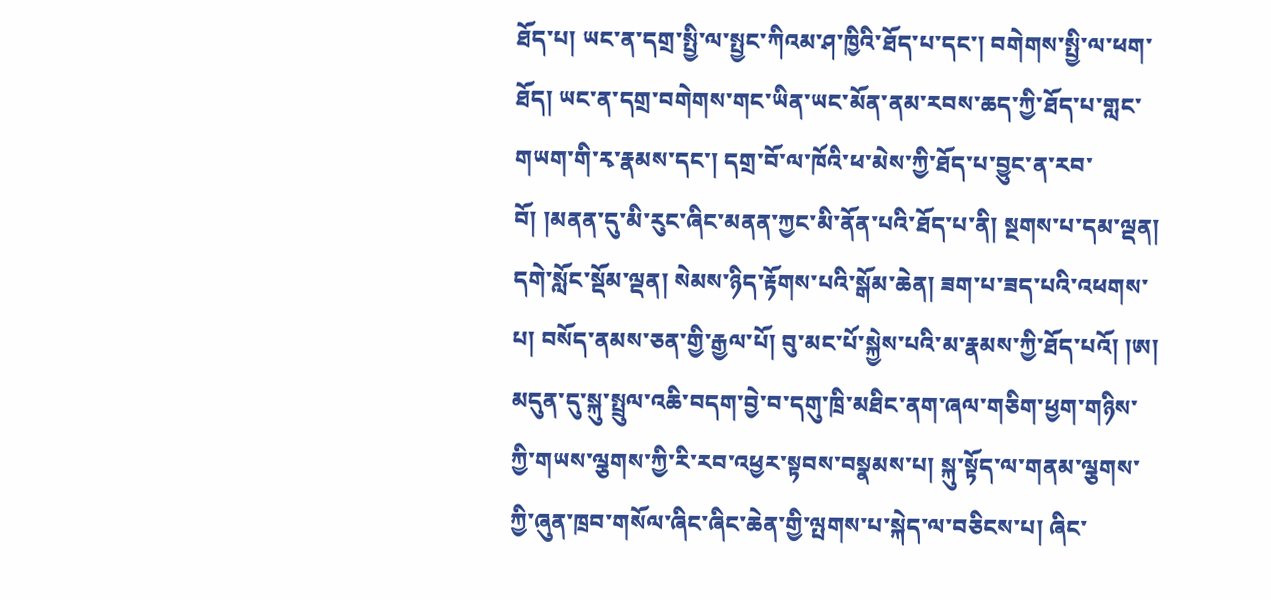ཐོད་པ། ཡང་ན་དགྲ་སྤྱི་ལ་སྤྱང་ཀིའམ་ཤ་ཁྱིའི་ཐོད་པ་དང་། བགེགས་སྤྱི་ལ་ཕག་ཐོད། ཡང་ན་དགྲ་བགེགས་གང་ཡིན་ཡང་མོན་ནམ་རབས་ཆད་ཀྱི་ཐོད་པ་གླང་གཡག་གི་རྭ་རྣམས་དང་། དགྲ་བོ་ལ་ཁོའི་ཕ་མེས་ཀྱི་ཐོད་པ་བྱུང་ན་རབ་བོ། །མནན་དུ་མི་རུང་ཞིང་མནན་ཀྱང་མི་ནོན་པའི་ཐོད་པ་ནི། སྔགས་པ་དམ་ལྡན། དགེ་སློང་སྡོམ་ལྡན། སེམས་ཉིད་རྟོགས་པའི་སྒོམ་ཆེན། ཟག་པ་ཟད་པའི་འཕགས་པ། བསོད་ནམས་ཅན་གྱི་རྒྱལ་པོ། བུ་མང་པོ་སྐྱེས་པའི་མ་རྣམས་ཀྱི་ཐོད་པའོ། །ཨ། མདུན་དུ་སྐུ་སྤྲུལ་འཆི་བདག་བྱེ་བ་དགུ་ཁྲི་མཐིང་ནག་ཞལ་གཅིག་ཕྱག་གཉིས་ཀྱི་གཡས་ལྕགས་ཀྱི་རི་རབ་འཕྱར་སྟབས་བསྣམས་པ། སྐུ་སྟོད་ལ་གནམ་ལྕགས་ཀྱི་ཞུན་ཁྲབ་གསོལ་ཞིང་ཞིང་ཆེན་གྱི་ལྤགས་པ་སྐེད་ལ་བཅིངས་པ། ཞིང་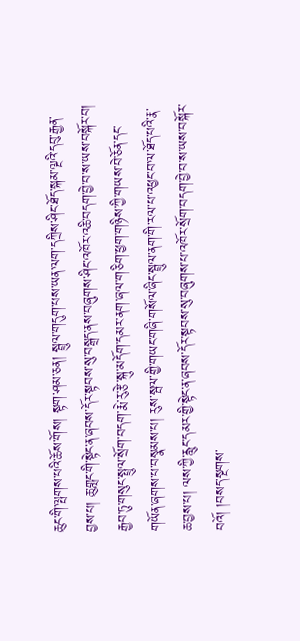ཆུང་གི་ལྤགས་པའི་ཆོས་གོས། སྟག་ཤམ་ཅན། སྦྲུལ་གདུག་པས་ཡན་ལག་དཀྲིས་ཤིང་ཐོད་སྐམ་ལྔའི་དབུ་རྒྱན་བྱས་པ། ཆུ་གླང་གི་སྟེང་ན་ཞབས་དོར་སྟབས་སུ་བསྒྲད་ནས་བཞུགས་ཤིང་འཁོར་འཆི་བདག་བྱེ་བ་ས་ཡས་བསྐོར་བ། རྒྱབ་ཏུ་གསུང་སྤྲུལ་སྲོག་བདག་རྨེ་རུ་རྩེ་སྐུ་མདོག་དམར་ནག་ཞལ་གཅིག་ཕྱག་གཉིས་ཀྱི་གཡས་བེ་ཅོན་དང་གཡོན་ཞགས་པ་བསྣམས་པ། རུས་སྦལ་གྱི་གཡང་གཞི་གསོལ་ཞིང་སྦྲུལ་ནག་གི་རལ་པ་འཕྱང་བ་ལ་ཐོད་པའི་རྣ་ཆ་བྱས་པ། ལས་ཀྱི་རླུང་དམར་གྱི་སྟེང་ན་ཞབས་དོར་སྟབས་སུ་བཞུགས་པ་འཁོར་སྲོག་བདག་བྱེ་བ་ས་ཡས་བསྐོར་བའོ། །བསད་སྔགས་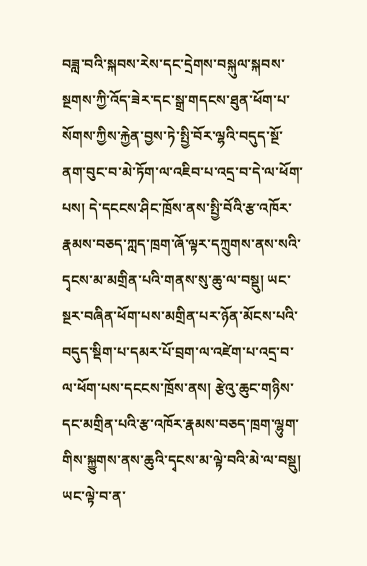བཟླ་བའི་སྐབས་རེས་དང་དྲེགས་བསྐུལ་སྐབས་སྔགས་ཀྱི་འོད་ཟེར་དང་སྒྲ་གདངས་ཐུན་ཕོག་པ་སོགས་ཀྱིས་རྐྱེན་བྱས་ཏེ་སྤྱི་བོར་ལྷའི་བདུད་སྔོ་ནག་བུང་བ་མེ་ཏོག་ལ་འཇིབ་པ་འདྲ་བ་དེ་ལ་ཕོག་པས། དེ་དངངས་ཤིང་ཁྲོས་ནས་སྤྱི་བོའི་རྩ་འཁོར་རྣམས་བཅད་ཀླད་ཁྲག་ཞོ་ལྟར་དཀྲུགས་ནས་སའི་དྭངས་མ་མགྲིན་པའི་གནས་སུ་ཆུ་ལ་བསྡུ། ཡང་སྔར་བཞིན་ཕོག་པས་མགྲིན་པར་ཉོན་མོངས་པའི་བདུད་སྡིག་པ་དམར་པོ་བྲག་ལ་འཛེག་པ་འདྲ་བ་ལ་ཕོག་པས་དངངས་ཁྲོས་ནས། རྩེའུ་ཆུང་གཉིས་དང་མགྲིན་པའི་རྩ་འཁོར་རྣམས་བཅད་ཁྲག་ལྷུག་གིས་སྐྱུགས་ནས་ཆུའི་དྭངས་མ་ལྟེ་བའི་མེ་ལ་བསྡུ། ཡང་ལྟེ་བ་ན་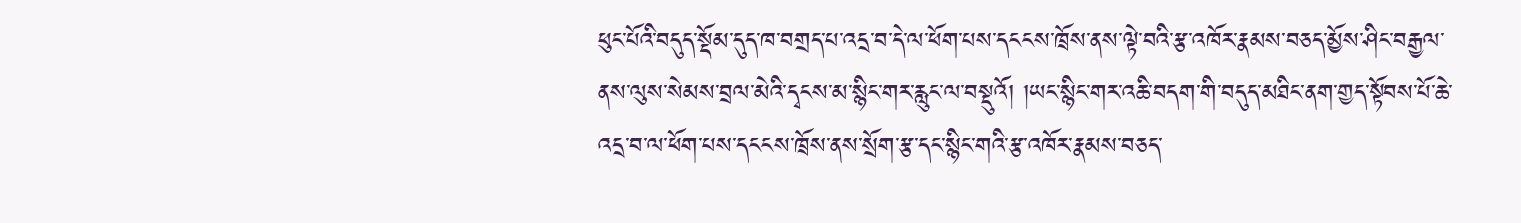ཕུང་པོའི་བདུད་སྡོམ་དུད་ཁ་བགྲད་པ་འདྲ་བ་དེ་ལ་ཕོག་པས་དངངས་ཁྲོས་ནས་ལྟེ་བའི་རྩ་འཁོར་རྣམས་བཅད་མྱོས་ཤིང་བརྒྱལ་ནས་ལུས་སེམས་བྲལ་མེའི་དྭངས་མ་སྙིང་གར་རླུང་ལ་བསྡུའོ། །ཡང་སྙིང་གར་འཆི་བདག་གི་བདུད་མཐིང་ནག་གྱད་སྟོབས་པོ་ཆེ་འདྲ་བ་ལ་ཕོག་པས་དངངས་ཁྲོས་ནས་སྲོག་རྩ་དང་སྙིང་གའི་རྩ་འཁོར་རྣམས་བཅད་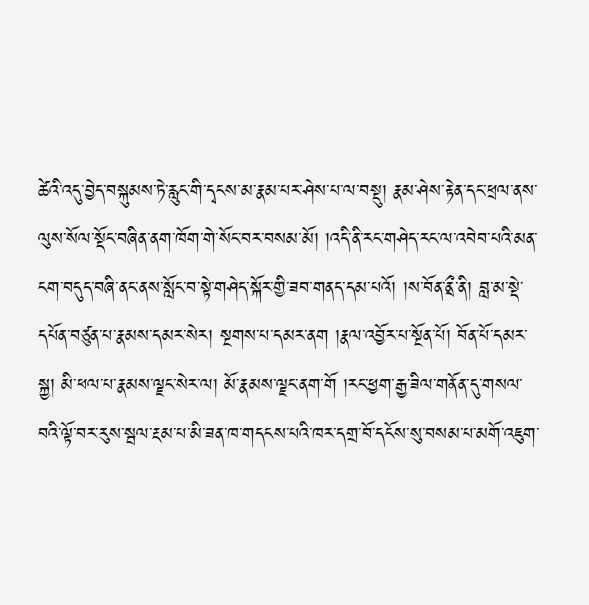ཚེའི་འདུ་བྱེད་བསྐུམས་ཏེ་རླུང་གི་དྭངས་མ་རྣམ་པར་ཤེས་པ་ལ་བསྡུ། རྣམ་ཤེས་རྟེན་དང་ཕྲལ་ནས་ལུས་སོལ་སྡོང་བཞིན་ནག་ཁོག་གེ་སོང་བར་བསམ་མོ། །འདི་ནི་རང་གཤེད་རང་ལ་འབེབ་པའི་མན་ངག་བདུད་བཞི་ནང་ནས་སློང་བ་སྟེ་གཤེད་སྐོར་གྱི་ཟབ་གནད་དམ་པའོ། །ས་བོན་ནྲྀ་ནི། བླ་མ་སྡེ་དཔོན་བཙུན་པ་རྣམས་དམར་སེར། སྔགས་པ་དམར་ནག །རྣལ་འབྱོར་པ་སྔོན་པོ། བོན་པོ་དམར་སྐྱ། མི་ཕལ་པ་རྣམས་ལྗང་སེར་ལ། མོ་རྣམས་ལྗང་ནག་གོ །རང་ཕྱག་རྒྱ་ཟིལ་གནོན་དུ་གསལ་བའི་ལྟོ་བར་རུས་སྦལ་རྔམ་པ་མི་ཟན་ཁ་གདངས་པའི་ཁར་དགྲ་བོ་དངོས་སུ་བསམ་པ་མགོ་འཇུག་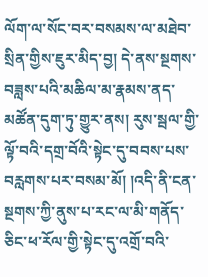ལོག་ལ་སོང་བར་བསམས་ལ་མཐེབ་སྲིན་གྱིས་ཇུར་མིད་བྱ། དེ་ནས་སྔགས་བཟླས་པའི་མཆིལ་མ་རྣམས་ནད་མཚོན་དུག་ཏུ་གྱུར་ནས། རུས་སྦལ་གྱི་ལྟོ་བའི་དགྲ་བོའི་སྟེང་དུ་བབས་པས་བརླགས་པར་བསམ་མོ། །འདི་ནི་ངན་སྔགས་ཀྱི་ནུས་པ་རང་ལ་མི་གནོད་ཅིང་ཕ་རོལ་གྱི་སྟེང་དུ་འགྲོ་བའི་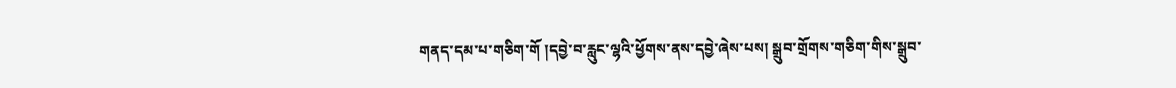གནད་དམ་པ་གཅིག་གོ །དབྱེ་བ་རླུང་ལྷའི་ཕྱོགས་ནས་དབྱེ་ཞེས་པས། སྒྲུབ་གྲོགས་གཅིག་གིས་སྒྲུབ་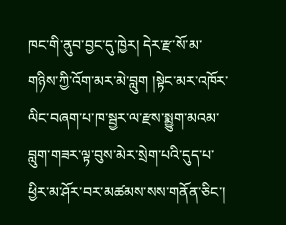ཁང་གི་ནུབ་བྱང་དུ་ཁྱེར། དེར་རྫ་སོ་མ་གཉིས་ཀྱི་འོག་མར་མེ་བླུག །སྟེང་མར་འཁོར་ལིང་བཞག་པ་ཁ་སྦྱར་ལ་རྫས་སྨྱུག་མའམ་བླུག་གཟར་ལྟ་བུས་མེར་སྲེག་པའི་དུད་པ་ཕྱིར་མ་ཤོར་བར་མཚམས་སས་གནོན་ཅིང་།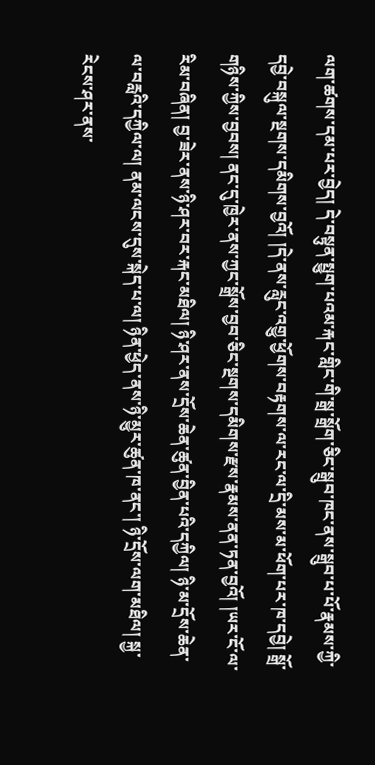ལག་ཚགས་དམ་པར་བྱེད། དེ་བསྟུན་སྤྱུག་པའམ་རྐང་གླིང་གི་སྒྲ་སྒྲོག་ཅིང་སྒྲུབ་ཁང་ནས་སྒྲུབ་པ་པོ་རྣམས་ཀྱི་དབྱེ་བསྐུལ་སྔགས་དམིགས་བྱའོ། །དེ་ནས་རླུང་འགྱུ་ཕྱོགས་བརྟགས་ལ་རང་ལ་དྲི་མས་མ་ཕོག་པར་ཁ་དབྱེ། སྒྲོ་གཉིས་ཀྱིས་བྱབས། ནང་དུ་ཁྱེར་ནས་ཀྱང་སྒྲོས་བྱབ་ཅིང་སྔགས་དམིགས་རྫས་རྣམས་ནན་ཏན་བྱའོ། །ཡར་ངོ་ལ་རིམ་བཞིན། བྱ་ཟེར་ནས་ཉི་ཤར་བར་རྐང་མཐིལ། ཉི་ཤར་ནས་དྲོས་ཆེན་ཚུན་བྱིན་པའི་དཀྱིལ། ཉི་མ་དྲོས་ཆེན་ལ་བརླའི་དཀྱིལ་ལ། ནམ་ལངས་དུས་སྐེད་པ་ལ། ཉིན་ཕྱེད་ནས་ཉི་མྱུར་ཚུན་ཁ་ནང་། ཉི་དྲོས་ལག་མཐིལ། སྐྱ་རེངས་ཤར་ནས་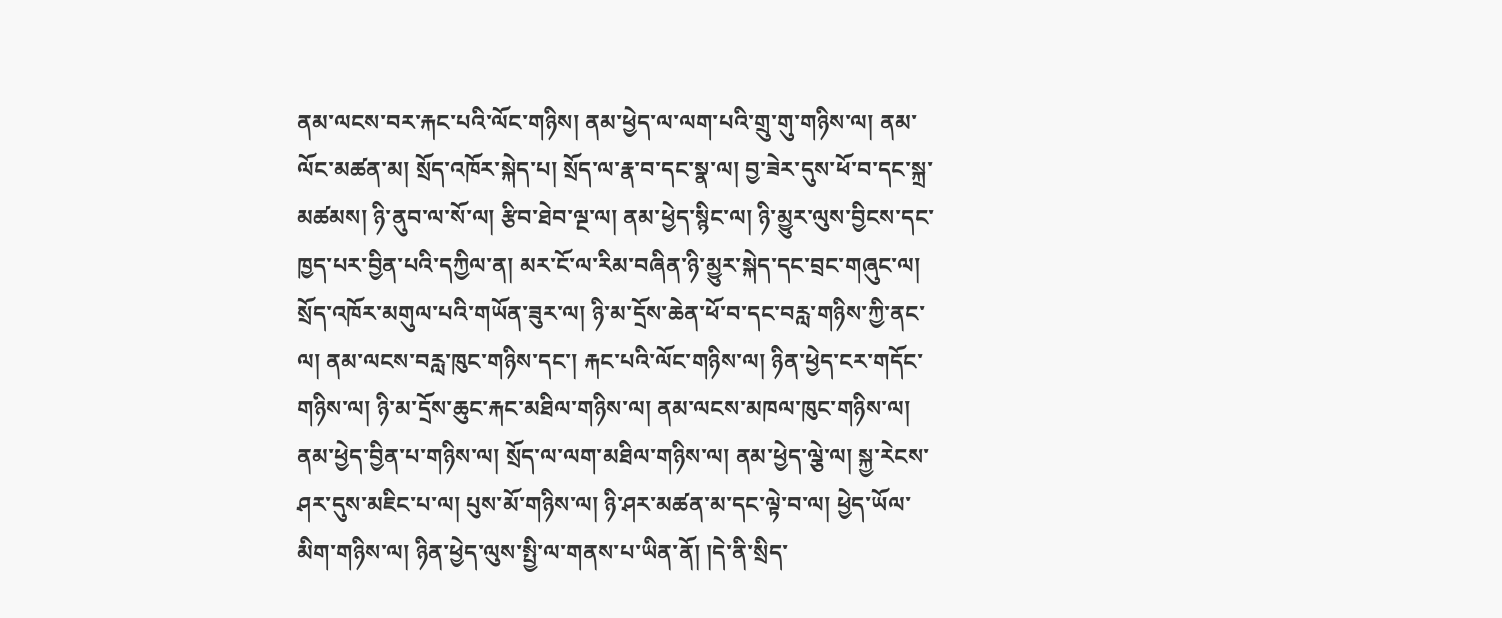ནམ་ལངས་བར་རྐང་པའི་ལོང་གཉིས། ནམ་ཕྱེད་ལ་ལག་པའི་གྲུ་གུ་གཉིས་ལ། ནམ་ལོང་མཚན་མ། སྲོད་འཁོར་སྐེད་པ། སྲོད་ལ་རྣ་བ་དང་སྣ་ལ། བྱ་ཟེར་དུས་ཕོ་བ་དང་སྐྲ་མཚམས། ཉི་ནུབ་ལ་སོ་ལ། རྩིབ་ཐེབ་ལྔ་ལ། ནམ་ཕྱེད་སྙིང་ལ། ཉི་མྱུར་ལུས་བྱིངས་དང་ཁྱད་པར་བྱིན་པའི་དཀྱིལ་ན། མར་ངོ་ལ་རིམ་བཞིན་ཉི་མྱུར་སྐེད་དང་བྲང་གཞུང་ལ། སྲོད་འཁོར་མགུལ་པའི་གཡོན་ཟུར་ལ། ཉི་མ་དྲོས་ཆེན་ཕོ་བ་དང་བརླ་གཉིས་ཀྱི་ནང་ལ། ནམ་ལངས་བརླ་ཁུང་གཉིས་དང་། རྐང་པའི་ལོང་གཉིས་ལ། ཉིན་ཕྱེད་ངར་གདོང་གཉིས་ལ། ཉི་མ་དྲོས་ཆུང་རྐང་མཐིལ་གཉིས་ལ། ནམ་ལངས་མཁལ་ཁུང་གཉིས་ལ། ནམ་ཕྱེད་བྱིན་པ་གཉིས་ལ། སྲོད་ལ་ལག་མཐིལ་གཉིས་ལ། ནམ་ཕྱེད་ལྕེ་ལ། སྐྱ་རེངས་ཤར་དུས་མཇིང་པ་ལ། པུས་མོ་གཉིས་ལ། ཉི་ཤར་མཚན་མ་དང་ལྟེ་བ་ལ། ཕྱེད་ཡོལ་མིག་གཉིས་ལ། ཉིན་ཕྱེད་ལུས་སྤྱི་ལ་གནས་པ་ཡིན་ནོ། །དེ་ནི་སྲིད་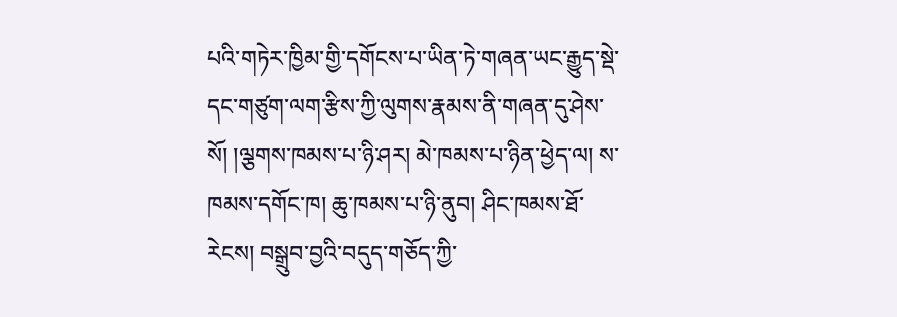པའི་གཏེར་ཁྱིམ་གྱི་དགོངས་པ་ཡིན་ཏེ་གཞན་ཡང་རྒྱུད་སྡེ་དང་གཙུག་ལག་རྩིས་ཀྱི་ལུགས་རྣམས་ནི་གཞན་དུ་ཤེས་སོ། །ལྕགས་ཁམས་པ་ཉི་ཤར། མེ་ཁམས་པ་ཉིན་ཕྱེད་ལ། ས་ཁམས་དགོང་ཁ། ཆུ་ཁམས་པ་ཉི་ནུབ། ཤིང་ཁམས་ཐོ་རེངས། བསྒྲུབ་བྱའི་བདུད་གཅོད་ཀྱི་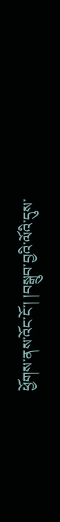ཕྱོགས་ནས་འོང་ངོ་། །བསྒྲུབ་བྱའི་ལོའི་དུས་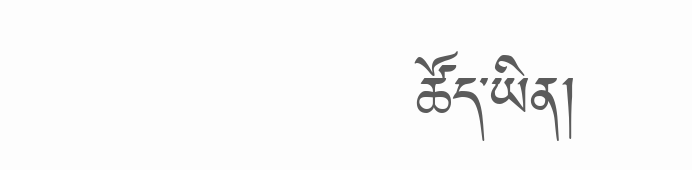ཚོད་ཡིན།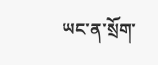ཡང་ན་སྲོག་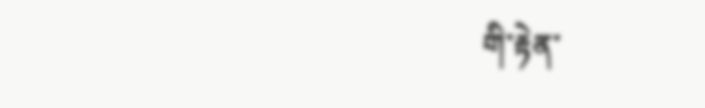གི་རྟེན་